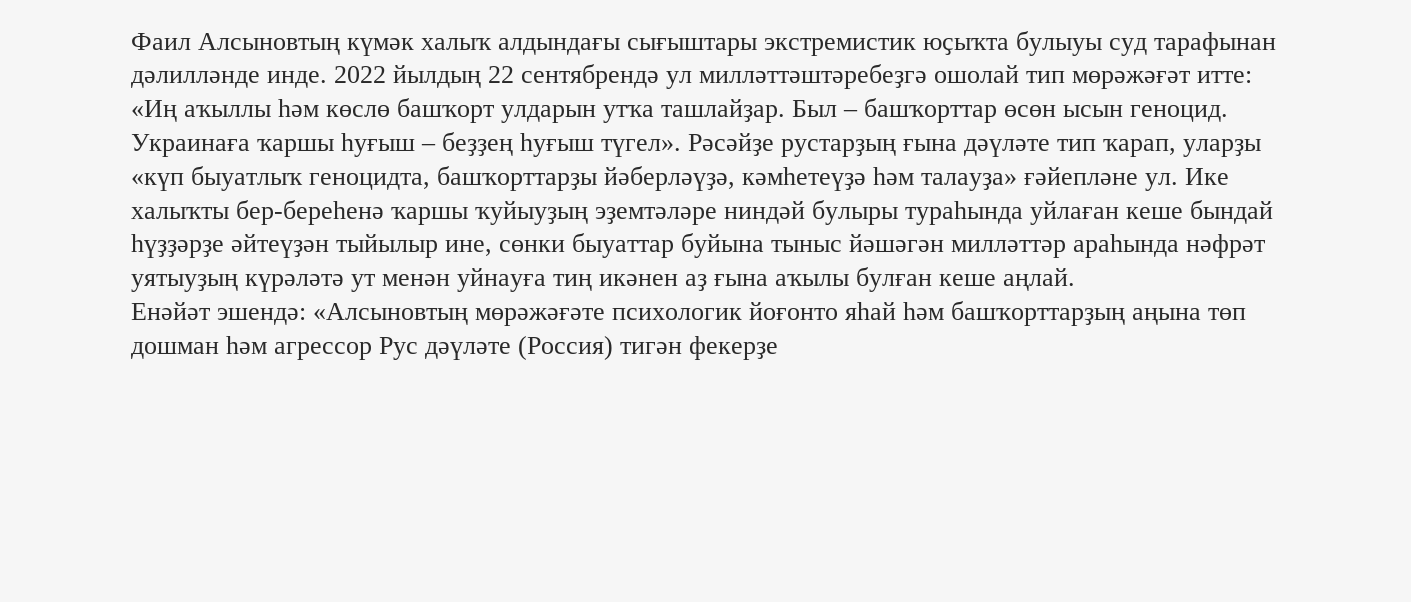Фаил Алсыновтың күмәк халыҡ алдындағы сығыштары экстремистик юҫыҡта булыуы суд тарафынан дәлилләнде инде. 2022 йылдың 22 сентябрендә ул милләттәштәребеҙгә ошолай тип мөрәжәғәт итте: «Иң аҡыллы һәм көслө башҡорт улдарын утҡа ташлайҙар. Был – башҡорттар өсөн ысын геноцид. Украинаға ҡаршы һуғыш – беҙҙең һуғыш түгел». Рәсәйҙе рустарҙың ғына дәүләте тип ҡарап, уларҙы «күп быуатлыҡ геноцидта, башҡорттарҙы йәберләүҙә, кәмһетеүҙә һәм талауҙа» ғәйепләне ул. Ике халыҡты бер-береһенә ҡаршы ҡуйыуҙың эҙемтәләре ниндәй булыры тураһында уйлаған кеше бындай һүҙҙәрҙе әйтеүҙән тыйылыр ине, сөнки быуаттар буйына тыныс йәшәгән милләттәр араһында нәфрәт уятыуҙың күрәләтә ут менән уйнауға тиң икәнен аҙ ғына аҡылы булған кеше аңлай.
Енәйәт эшендә: «Алсыновтың мөрәжәғәте психологик йоғонто яһай һәм башҡорттарҙың аңына төп дошман һәм агрессор Рус дәүләте (Россия) тигән фекерҙе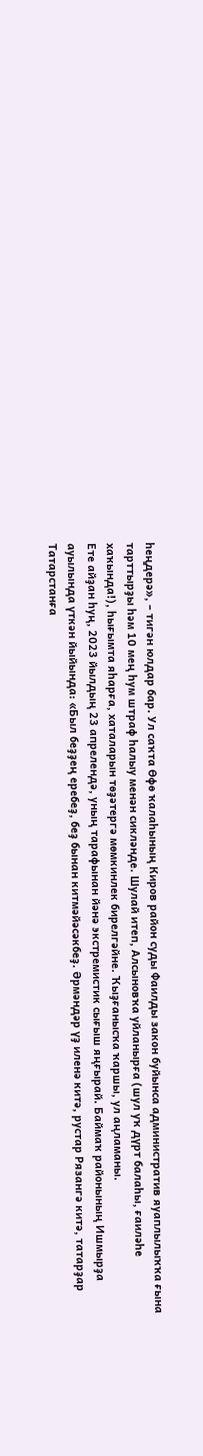һеңдерә», – тигән юлдар бар. Ул саҡта Өфө ҡалаһының Киров район суды Фаилды закон буйынса административ яуаплылыҡҡа ғына тарттырҙы һәм 10 мең һум штраф һалыу менән сикләнде. Шулай итеп, Алсыновҡа уйланырға (шул уҡ дүрт балаһы, ғаиләһе хаҡында!), һығымта яһарға, хаталарын төҙәтергә мөмкинлек бирелгәйне. Ҡыҙғанысҡа ҡаршы, ул аңламаны.
Ете айҙан һуң, 2023 йылдың 23 апрелендә, уның тарафынан йәнә экстремистик сығыш яңғырай. Баймаҡ районының Ишмырҙа ауылында үткән йыйында: «Был беҙҙең еребеҙ, беҙ бынан китмәйәсәкбеҙ. Әрмәндәр үҙ иленә китә, рустар Рязангә китә, татарҙар Татарстанға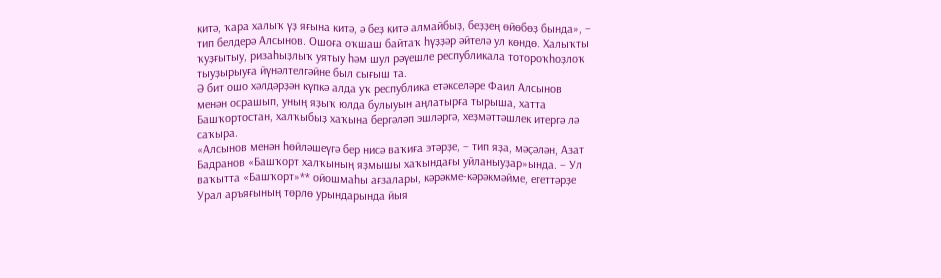китә, ҡара халыҡ үҙ яғына китә, ә беҙ китә алмайбыҙ, беҙҙең өйөбөҙ бында», – тип белдерә Алсынов. Ошоға оҡшаш байтаҡ һүҙҙәр әйтелә ул көндө. Халыҡты ҡуҙғытыу, ризаһыҙлыҡ уятыу һәм шул рәүешле республикала тотороҡһоҙлоҡ тыуҙырыуға йүнәлтелгәйне был сығыш та.
Ә бит ошо хәлдәрҙән күпкә алда уҡ республика етәкселәре Фаил Алсынов менән осрашып, уның яҙыҡ юлда булыуын аңлатырға тырыша, хатта Башҡортостан, халҡыбыҙ хаҡына бергәләп эшләргә, хеҙмәттәшлек итергә лә саҡыра.
«Алсынов менән һөйләшеүгә бер нисә ваҡиға этәрҙе, – тип яҙа, мәҫәлән, Азат Бадранов «Башҡорт халҡының яҙмышы хаҡындағы уйланыуҙар»ында. – Ул ваҡытта «Башҡорт»** ойошмаһы ағзалары, кәрәкме-кәрәкмәйме, егеттәрҙе Урал аръяғының төрлө урындарында йыя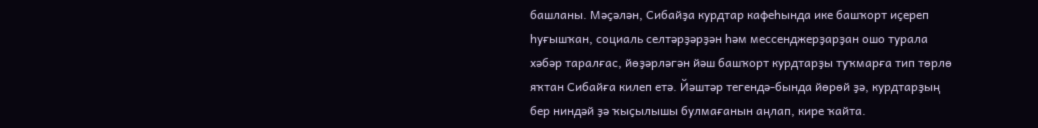башланы. Мәҫәлән, Сибайҙа курдтар кафеһында ике башҡорт иҫереп һуғышҡан, социаль селтәрҙәрҙән һәм мессенджерҙарҙан ошо турала хәбәр таралғас, йөҙәрләгән йәш башҡорт курдтарҙы туҡмарға тип төрлө яҡтан Сибайға килеп етә. Йәштәр тегендә-бында йөрөй ҙә, курдтарҙың бер ниндәй ҙә ҡыҫылышы булмағанын аңлап, кире ҡайта.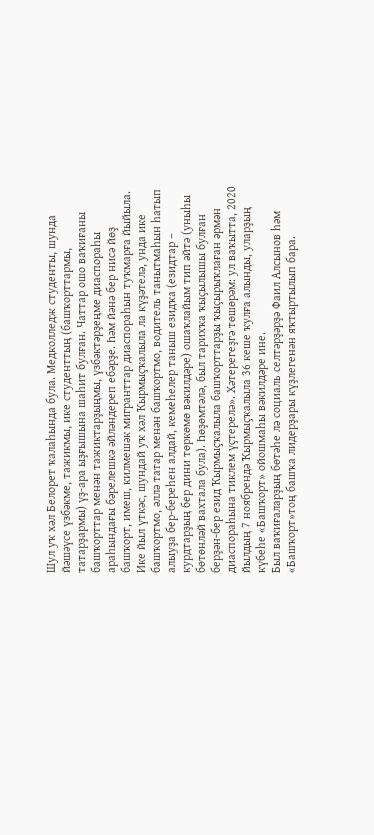Шул уҡ хәл Белорет ҡалаһында була. Медколледж студенты, шунда йәшәүсе үзбәкме, тажикмы, ике студенттың (башҡорттармы, татарҙармы) үҙ-ара ыҙғышына шаһит булған. Чаттар ошо ваҡиғаны башҡорттар менән тажиктарҙыңмы, үзбәктәрҙеңме диаспораһы араһындағы бәрелешкә әйләндереп ебәрҙе. Һәм йәнә бер нисә йөҙ башҡорт, имеш, килмешәк мигранттар диаспораһын туҡмарға йыйыла.
Ике йыл үткәс, шундай уҡ хәл Ҡырмыҫҡалыла ла күҙәтелә, унда ике башҡортмо, әллә татар менән башҡортмо, водитель танытмаһын һатып алыуҙа бер-береһен алдай, кемеһелер таныш езидҡа (езидтар – курдтарҙың бер дини төркөмө вәкилдәре) ошаҡлайым тип әйтә (уныһы бөтөнләй вахтала була). Һөҙөмтәлә, был тарихҡа ҡыҫылышы булған берҙән-бер езид Ҡырмыҫҡалыла башҡорттарҙы ҡыҫырыҡлаған әрмән диаспораһына тиклем үҫтерелә». Хәтерегеҙгә төшөрәм: ул ваҡытта, 2020 йылдың 7 ноябрендә Ҡырмыҫҡалыла 36 кеше ҡулға алынды, уларҙың күбеһе «Башҡорт» ойошмаһы вәкилдәре ине.
Был ваҡиғаларҙың бөтәһе лә социаль селтәрҙәрҙә Фаил Алсынов һәм «Башҡорт»тоң башҡа лидерҙары күҙлегенән яҡтыртылып бара.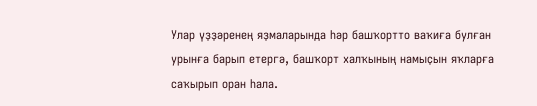Улар үҙҙәренең яҙмаларында һәр башҡортто ваҡиға булған урынға барып етергә, башҡорт халҡының намыҫын яҡларға саҡырып оран һала.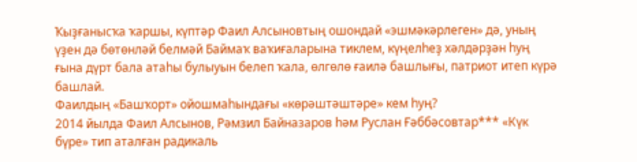Ҡыҙғанысҡа ҡаршы, күптәр Фаил Алсыновтың ошондай «эшмәкәрлеген» дә, уның үҙен дә бөтөнләй белмәй Баймаҡ ваҡиғаларына тиклем, күңелһеҙ хәлдәрҙән һуң ғына дүрт бала атаһы булыуын белеп ҡала, өлгөлө ғаилә башлығы, патриот итеп күрә башлай.
Фаилдың «Башҡорт» ойошмаһындағы «көрәштәштәре» кем һуң?
2014 йылда Фаил Алсынов, Рәмзил Байназаров һәм Руслан Ғәббәсовтар*** «Күк бүре» тип аталған радикаль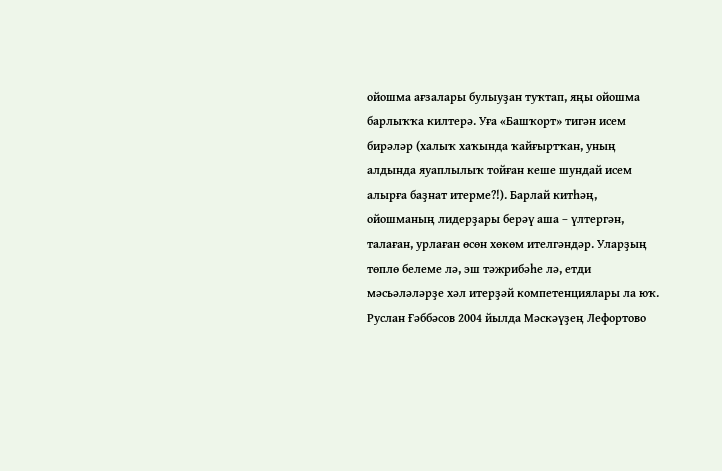ойошма ағзалары булыуҙан туҡтап, яңы ойошма барлыҡҡа килтерә. Уға «Башҡорт» тигән исем бирәләр (халыҡ хаҡында ҡайғыртҡан, уның алдында яуаплылыҡ тойған кеше шундай исем алырға баҙнат итерме?!). Барлай китһәң, ойошманың лидерҙары берәү аша – үлтергән, талаған, урлаған өсөн хөкөм ителгәндәр. Уларҙың төплө белеме лә, эш тәжрибәһе лә, етди мәсьәләләрҙе хәл итерҙәй компетенциялары ла юҡ. Руслан Ғәббәсов 2004 йылда Мәскәүҙең Лефортово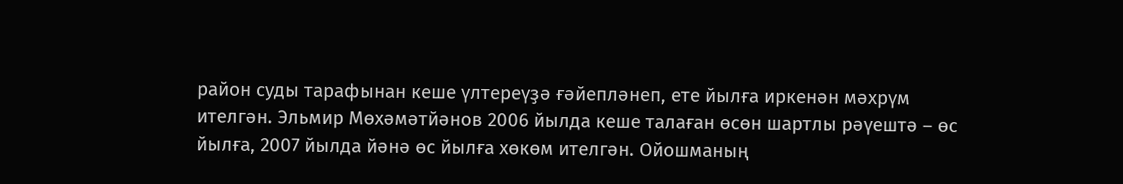район суды тарафынан кеше үлтереүҙә ғәйепләнеп, ете йылға иркенән мәхрүм ителгән. Эльмир Мөхәмәтйәнов 2006 йылда кеше талаған өсөн шартлы рәүештә – өс йылға, 2007 йылда йәнә өс йылға хөкөм ителгән. Ойошманың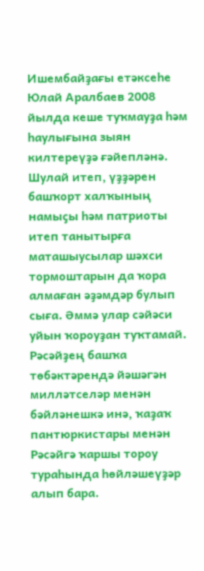Ишембайҙағы етәксеһе Юлай Аралбаев 2008 йылда кеше туҡмауҙа һәм һаулығына зыян килтереүҙә ғәйепләнә.
Шулай итеп, үҙҙәрен башҡорт халҡының намыҫы һәм патриоты итеп танытырға маташыусылар шәхси тормоштарын да ҡора алмаған әҙәмдәр булып сыға. Әммә улар сәйәси уйын ҡороуҙан туҡтамай. Рәсәйҙең башҡа төбәктәрендә йәшәгән милләтселәр менән бәйләнешкә инә, ҡаҙаҡ пантюркистары менән Рәсәйгә ҡаршы тороу тураһында һөйләшеүҙәр алып бара.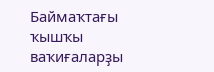Баймаҡтағы ҡышҡы ваҡиғаларҙы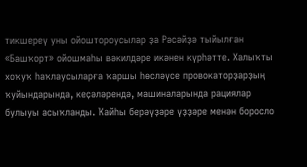тикшереү уны ойоштороусылар ҙа Рәсәйҙә тыйылған «Башҡорт» ойошмаһы вәкилдәре икәнен күрһәтте. Халыҡты хоҡуҡ һаҡлаусыларға ҡаршы һөсләүсе провокаторҙарҙың ҡуйындарында, кеҫәләрендә, машиналарында рациялар булыуы асыҡланды. Ҡайһы берәүҙәре үҙҙәре менән боросло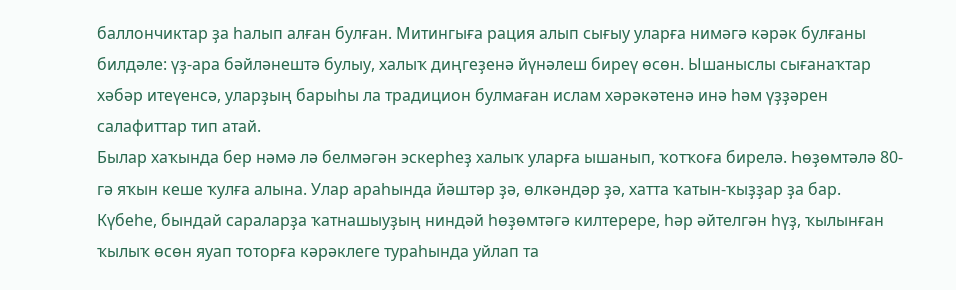баллончиктар ҙа һалып алған булған. Митингыға рация алып сығыу уларға нимәгә кәрәк булғаны билдәле: үҙ-ара бәйләнештә булыу, халыҡ диңгеҙенә йүнәлеш биреү өсөн. Ышаныслы сығанаҡтар хәбәр итеүенсә, уларҙың барыһы ла традицион булмаған ислам хәрәкәтенә инә һәм үҙҙәрен салафиттар тип атай.
Былар хаҡында бер нәмә лә белмәгән эскерһеҙ халыҡ уларға ышанып, ҡотҡоға бирелә. Һөҙөмтәлә 80-гә яҡын кеше ҡулға алына. Улар араһында йәштәр ҙә, өлкәндәр ҙә, хатта ҡатын-ҡыҙҙар ҙа бар. Күбеһе, бындай сараларҙа ҡатнашыуҙың ниндәй һөҙөмтәгә килтерере, һәр әйтелгән һүҙ, ҡылынған ҡылыҡ өсөн яуап тоторға кәрәклеге тураһында уйлап та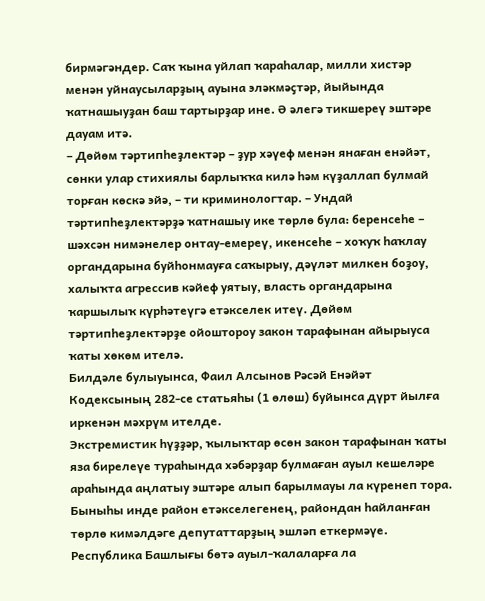бирмәгәндер. Саҡ ҡына уйлап ҡараһалар, милли хистәр менән уйнаусыларҙың ауына эләкмәҫтәр, йыйында ҡатнашыуҙан баш тартырҙар ине. Ә әлегә тикшереү эштәре дауам итә.
– Дөйөм тәртипһеҙлектәр – ҙур хәүеф менән янаған енәйәт, сөнки улар стихиялы барлыҡҡа килә һәм күҙаллап булмай торған көскә эйә, – ти криминологтар. – Ундай тәртипһеҙлектәрҙә ҡатнашыу ике төрлө була: беренсеһе – шәхсән нимәнелер онтау-емереү, икенсеһе – хоҡуҡ һаҡлау органдарына буйһонмауға саҡырыу, дәүләт милкен боҙоу, халыҡта агрессив кәйеф уятыу, власть органдарына ҡаршылыҡ күрһәтеүгә етәкселек итеү. Дөйөм тәртипһеҙлектәрҙе ойоштороу закон тарафынан айырыуса ҡаты хөкөм ителә.
Билдәле булыуынса, Фаил Алсынов Рәсәй Енәйәт Кодексының 282-се статьяһы (1 өлөш) буйынса дүрт йылға иркенән мәхрүм ителде.
Экстремистик һүҙҙәр, ҡылыҡтар өсөн закон тарафынан ҡаты яза бирелеүе тураһында хәбәрҙар булмаған ауыл кешеләре араһында аңлатыу эштәре алып барылмауы ла күренеп тора. Быныһы инде район етәкселегенең, райондан һайланған төрлө кимәлдәге депутаттарҙың эшләп еткермәүе. Республика Башлығы бөтә ауыл-ҡалаларға ла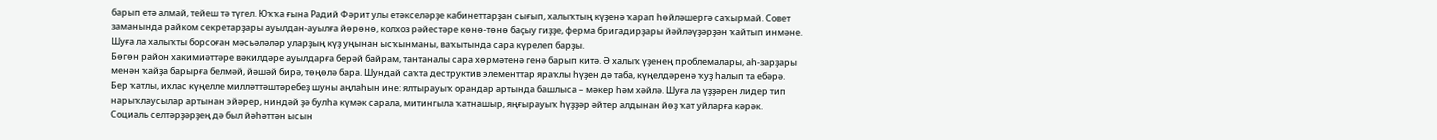барып етә алмай, тейеш тә түгел. Юҡҡа ғына Радий Фәрит улы етәкселәрҙе кабинеттарҙан сығып, халыҡтың күҙенә ҡарап һөйләшергә саҡырмай. Совет заманында райком секретарҙары ауылдан-ауылға йөрөнө, колхоз рәйестәре көнө-төнө баҫыу гиҙҙе, ферма бригадирҙары йәйләүҙәрҙән ҡайтып инмәне. Шуға ла халыҡты борсоған мәсьәләләр уларҙың күҙ уңынан ысҡынманы, ваҡытында сара күрелеп барҙы.
Бөгөн район хакимиәттәре вәкилдәре ауылдарға берәй байрам, тантаналы сара хөрмәтенә генә барып китә. Ә халыҡ үҙенең проблемалары, аһ-зарҙары менән ҡайҙа барырға белмәй, йәшәй бирә, төңөлә бара. Шундай саҡта деструктив элементтар яраҡлы һүҙен дә таба, күңелдәренә ҡуҙ һалып та ебәрә.
Бер ҡатлы, ихлас күңелле милләттәштәребеҙ шуны аңлаһын ине: ялтырауыҡ орандар артында башлыса – мәкер һәм хәйлә. Шуға ла үҙҙәрен лидер тип нарыҡлаусылар артынан эйәрер, ниндәй ҙә булһа күмәк сарала, митингыла ҡатнашыр, яңғырауыҡ һүҙҙәр әйтер алдынан йөҙ ҡат уйларға кәрәк.
Социаль селтәрҙәрҙең дә был йәһәттән ысын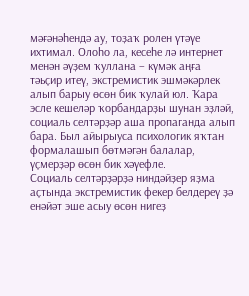мәғәнәһендә ау, тоҙаҡ ролен үтәүе ихтимал. Олоһо ла, кесеһе лә интернет менән әүҙем ҡуллана – күмәк аңға тәьҫир итеү, экстремистик эшмәкәрлек алып барыу өсөн бик ҡулай юл. Ҡара эсле кешеләр ҡорбандарҙы шунан эҙләй, социаль селтәрҙәр аша пропаганда алып бара. Был айырыуса психологик яҡтан формалашып бөтмәгән балалар, үҫмерҙәр өсөн бик хәүефле.
Социаль селтәрҙәрҙә ниндәйҙер яҙма аҫтында экстремистик фекер белдереү ҙә енәйәт эше асыу өсөн нигеҙ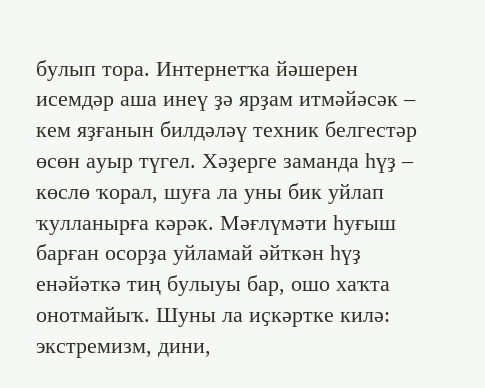булып тора. Интернетҡа йәшерен исемдәр аша инеү ҙә ярҙам итмәйәсәк – кем яҙғанын билдәләү техник белгестәр өсөн ауыр түгел. Хәҙерге заманда һүҙ – көслө ҡорал, шуға ла уны бик уйлап ҡулланырға кәрәк. Мәғлүмәти һуғыш барған осорҙа уйламай әйткән һүҙ енәйәткә тиң булыуы бар, ошо хаҡта онотмайыҡ. Шуны ла иҫкәртке килә: экстремизм, дини,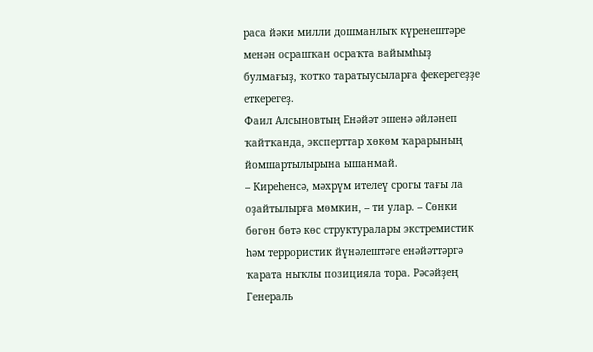раса йәки милли дошманлыҡ күренештәре менән осрашҡан осраҡта вайымһыҙ булмағыҙ, ҡотҡо таратыусыларға фекерегеҙҙе еткерегеҙ.
Фаил Алсыновтың Енәйәт эшенә әйләнеп ҡайтҡанда, эксперттар хөкөм ҡарарының йомшартылырына ышанмай.
– Киреһенсә, мәхрүм ителеү срогы тағы ла оҙайтылырға мөмкин, – ти улар. – Сөнки бөгөн бөтә көс структуралары экстремистик һәм террористик йүнәлештәге енәйәттәргә ҡарата ныҡлы позицияла тора. Рәсәйҙең Генераль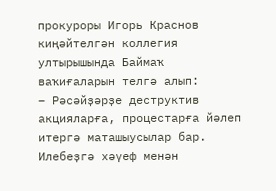прокуроры Игорь Краснов киңәйтелгән коллегия ултырышында Баймаҡ ваҡиғаларын телгә алып:
– Рәсәйҙәрҙе деструктив акцияларға, процестарға йәлеп итергә маташыусылар бар. Илебеҙгә хәүеф менән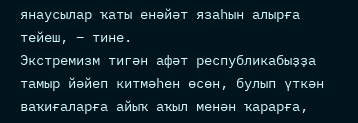янаусылар ҡаты енәйәт язаһын алырға тейеш, – тине.
Экстремизм тигән афәт республикабыҙҙа тамыр йәйеп китмәһен өсөн, булып үткән ваҡиғаларға айыҡ аҡыл менән ҡарарға,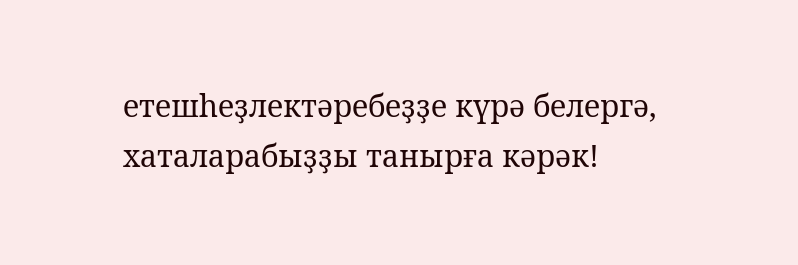етешһеҙлектәребеҙҙе күрә белергә, хаталарабыҙҙы танырға кәрәк!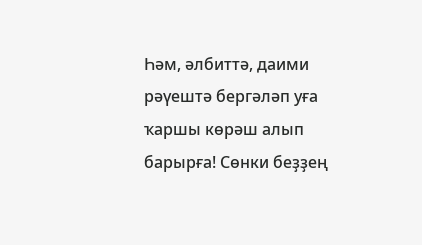Һәм, әлбиттә, даими рәүештә бергәләп уға ҡаршы көрәш алып барырға! Сөнки беҙҙең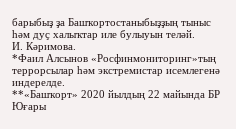барыбыҙ ҙа Башҡортостаныбыҙҙың тыныс һәм дуҫ халыҡтар иле булыуын теләй.
И. Кәримова.
*Фаил Алсынов «Росфинмониторинг»тың террорсылар һәм экстремистар исемлегенә индерелде.
**«Башҡорт» 2020 йылдың 22 майында БР Юғары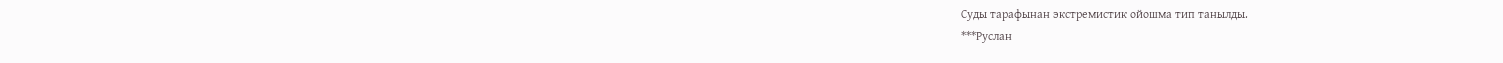Суды тарафынан экстремистик ойошма тип танылды.
***Руслан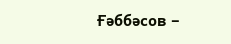Ғәббәсов –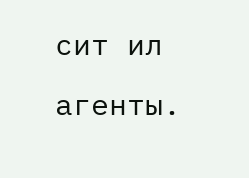сит ил агенты.